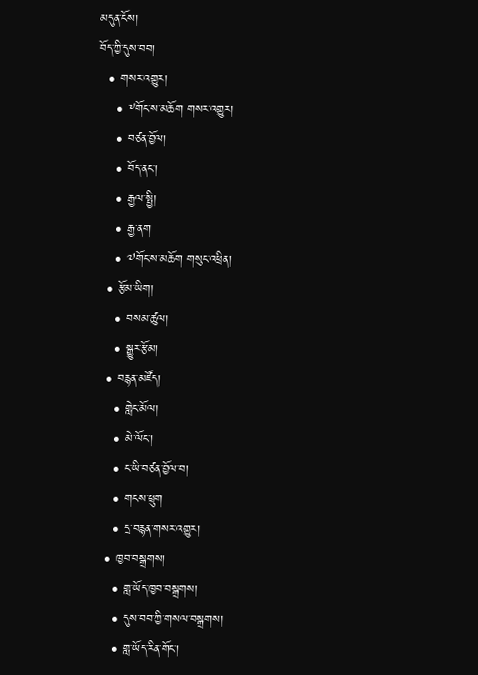མདུན་ངོས།
བོད་ཀྱི་དུས་བབ།
  • གསར་འགྱུར།
    • ༸གོང་ས་མཆོག གསར་འགྱུར།
    • བཙན་བྱོལ།
    • བོད་ནང་།
    • རྒྱལ་སྤྱི།
    • རྒྱ་ནག
    • ༧གོང་ས་མཆོག གསུང་འཕྲིན།
  • རྩོམ་ཡིག།
    • བསམ་ཚུལ།
    • སྒྱུར་རྩོམ།
  • བརྙན་མཛོད།
    • གླེང་མོལ།
    • མེ་ལོང་།
    • ང་ཡི་བཙན་བྱོལ་བ།
    • གངས་ཕྲུག
    • དྲ་བརྙན་གསར་འགྱུར།
  • ཁྱབ་བསྒྲགས།
    • གླ་ཡོད་ཁྱབ་བསྒྲགས།
    • དུས་བབ་ཀྱི་གསལ་བསྒྲགས།
    • གླ་ཡོད་རིན་གོང་།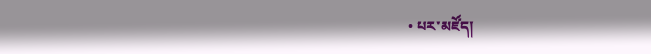• པར་མཛོད།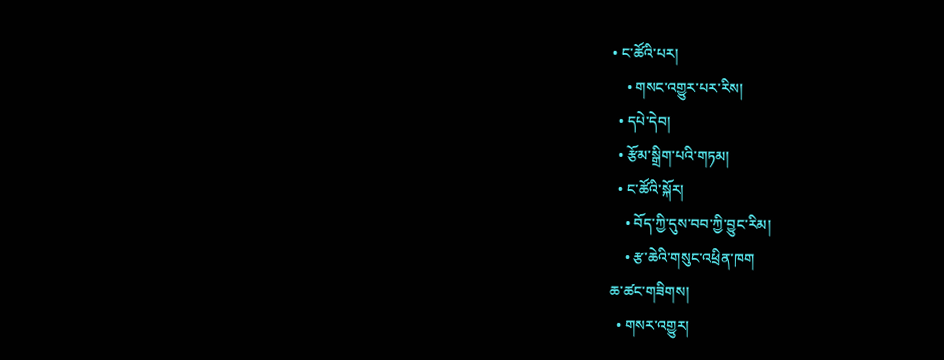• ང་ཚོའི་པར།
    • གསང་འགྱུར་པར་རིས།
  • དཔེ་དེབ།
  • རྩོམ་སྒྲིག་པའི་གཏམ།
  • ང་ཚོའི་སྐོར།
    • བོད་ཀྱི་དུས་བབ་ཀྱི་བྱུང་རིམ།
    • རྩ་ཆེའི་གསུང་འཕྲིན་ཁག
ཆ་ཚང་གཟིགས།
  • གསར་འགྱུར།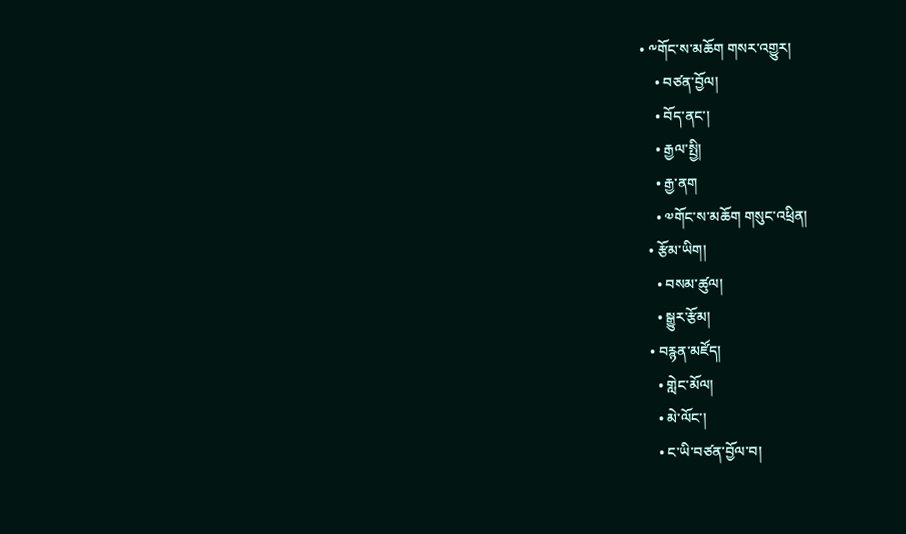• ༸གོང་ས་མཆོག གསར་འགྱུར།
    • བཙན་བྱོལ།
    • བོད་ནང་།
    • རྒྱལ་སྤྱི།
    • རྒྱ་ནག
    • ༧གོང་ས་མཆོག གསུང་འཕྲིན།
  • རྩོམ་ཡིག།
    • བསམ་ཚུལ།
    • སྒྱུར་རྩོམ།
  • བརྙན་མཛོད།
    • གླེང་མོལ།
    • མེ་ལོང་།
    • ང་ཡི་བཙན་བྱོལ་བ།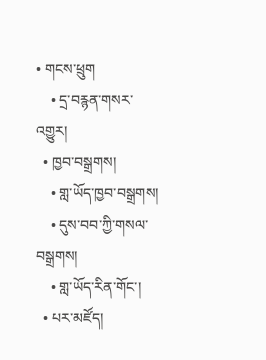• གངས་ཕྲུག
    • དྲ་བརྙན་གསར་འགྱུར།
  • ཁྱབ་བསྒྲགས།
    • གླ་ཡོད་ཁྱབ་བསྒྲགས།
    • དུས་བབ་ཀྱི་གསལ་བསྒྲགས།
    • གླ་ཡོད་རིན་གོང་།
  • པར་མཛོད།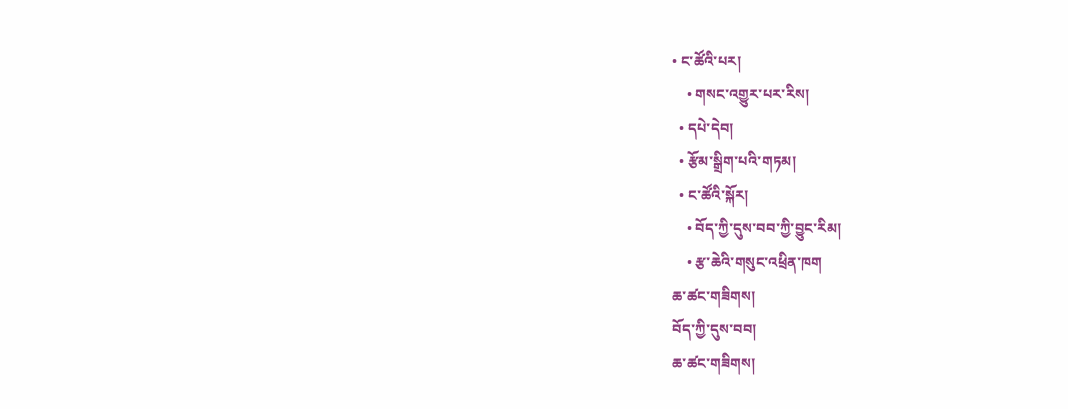• ང་ཚོའི་པར།
    • གསང་འགྱུར་པར་རིས།
  • དཔེ་དེབ།
  • རྩོམ་སྒྲིག་པའི་གཏམ།
  • ང་ཚོའི་སྐོར།
    • བོད་ཀྱི་དུས་བབ་ཀྱི་བྱུང་རིམ།
    • རྩ་ཆེའི་གསུང་འཕྲིན་ཁག
ཆ་ཚང་གཟིགས།
བོད་ཀྱི་དུས་བབ།
ཆ་ཚང་གཟིགས།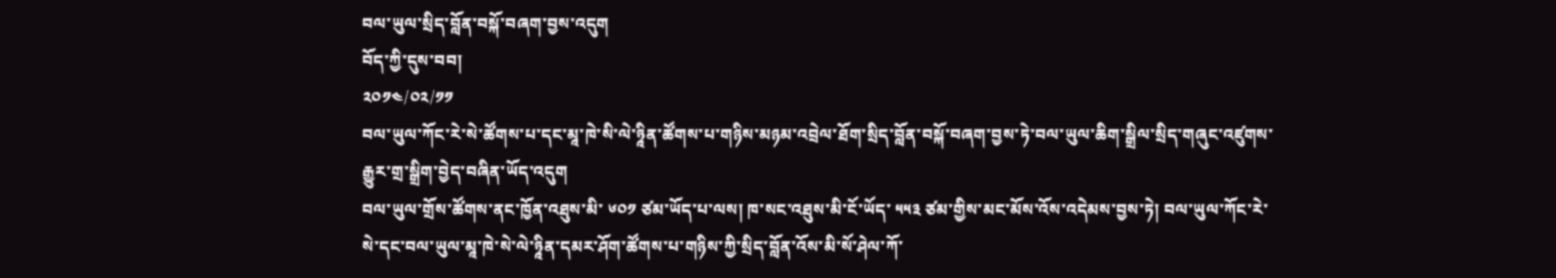བལ་ཡུལ་སྲིད་བློན་བསྐོ་བཞག་བྱས་འདུག
བོད་ཀྱི་དུས་བབ།
༢༠༡༤/༠༢/༡༡
བལ་ཡུལ་ཀོང་རེ་སེ་ཚོགས་པ་དང་མཱ་ཁེ་སི་ལེ་ཉཱིན་ཚོགས་པ་གཉིས་མཉམ་འབྲེལ་ཐོག་སྲིད་བློན་བསྐོ་བཞག་བྱས་ཏེ་བལ་ཡུལ་ཆིག་སྒྲིལ་སྲིད་གཞུང་འཛུགས་རྒྱུར་གྲ་སྒྲིག་བྱེད་བཞིན་ཡོད་འདུག
བལ་ཡུལ་གྲོས་ཚོགས་ནང་ཁྱོན་འཐུས་མི་ ༦༠༡ ཙམ་ཡོད་པ་ལས། ཁ་སང་འཐུས་མི་ངོ་ཡོད་ ༥༥༣ ཙམ་གྱིས་མང་མོས་འོས་འདེམས་བྱས་ཏེ། བལ་ཡུལ་ཀོང་རེ་སེ་དང་བལ་ཡུལ་མཱ་ཁེ་སེ་ལེ་ཉཱིན་དམར་ཤོག་ཚོགས་པ་གཉིས་ཀྱི་སྲིད་བློན་འོས་མི་སོ་ཤེལ་ཀོ་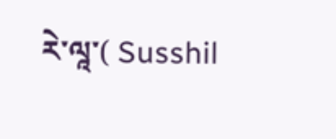རེ་ལཱ་( Susshil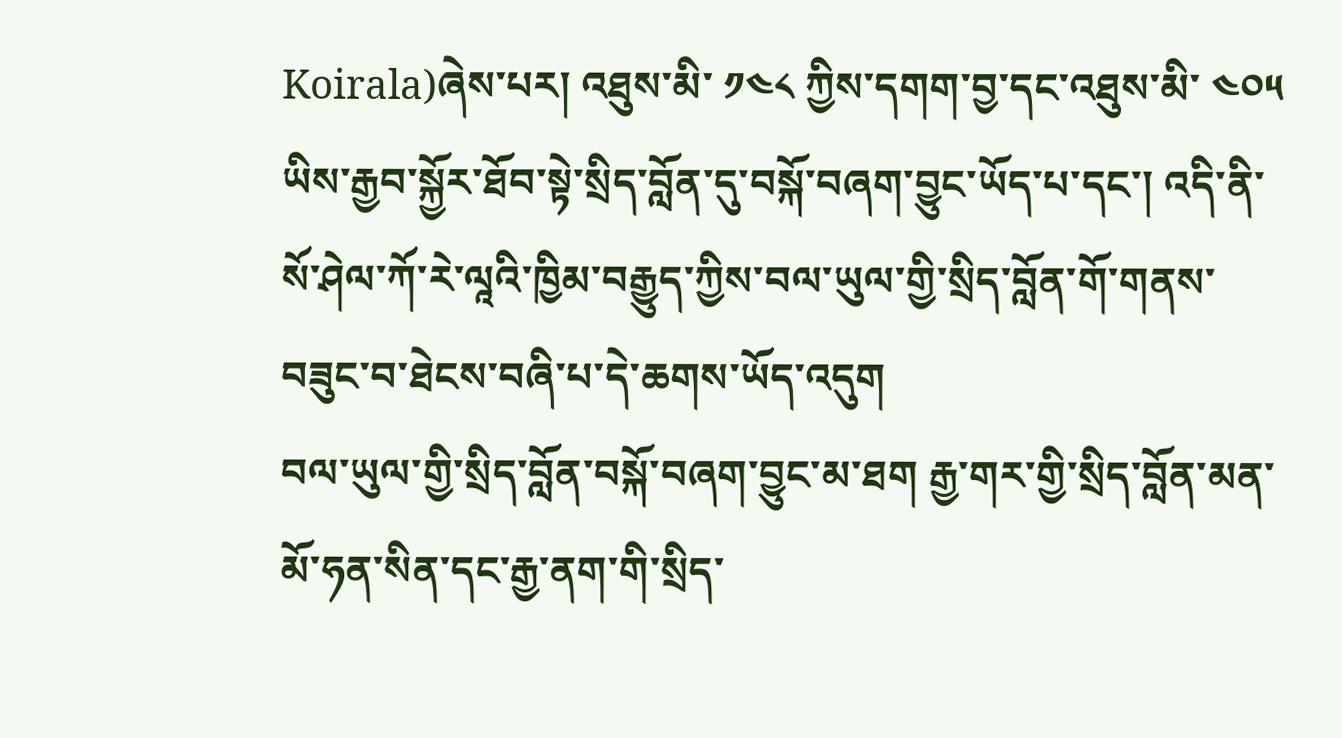Koirala)ཞེས་པར། འཐུས་མི་ ༡༤༨ ཀྱིས་དགག་བྱ་དང་འཐུས་མི་ ༤༠༥ ཡིས་རྒྱབ་སྐྱོར་ཐོབ་སྟེ་སྲིད་བློན་དུ་བསྐོ་བཞག་བྱུང་ཡོད་པ་དང་། འདི་ནི་སོ་ཤེལ་ཀོ་རེ་ལཱའི་ཁྱིམ་བརྒྱུད་ཀྱིས་བལ་ཡུལ་གྱི་སྲིད་བློན་གོ་གནས་བཟུང་བ་ཐེངས་བཞི་པ་དེ་ཆགས་ཡོད་འདུག
བལ་ཡུལ་གྱི་སྲིད་བློན་བསྐོ་བཞག་བྱུང་མ་ཐག རྒྱ་གར་གྱི་སྲིད་བློན་མན་མོ་ཧན་སིན་དང་རྒྱ་ནག་གི་སྲིད་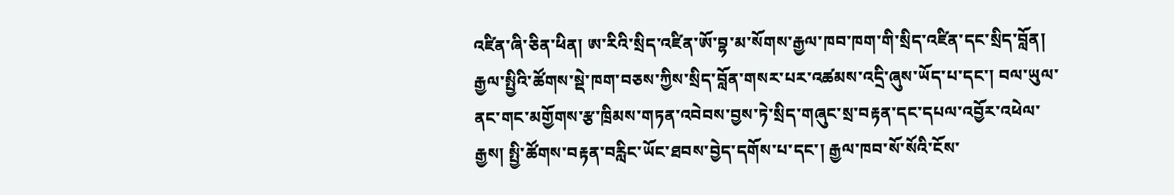འཛིན་ཞི་ཅིན་ཕིན། ཨ་རིའི་སྲིད་འཛིན་ཨོ་བྷ་མ་སོགས་རྒྱལ་ཁབ་ཁག་གི་སྲིད་འཛིན་དང་སྲིད་བློན། རྒྱལ་སྤྱིའི་ཚོགས་སྡེ་ཁག་བཅས་ཀྱིས་སྲིད་བློན་གསར་པར་འཚམས་འདྲི་ཞུས་ཡོད་པ་དང་། བལ་ཡུལ་ནང་གང་མགྱོགས་རྩ་ཁྲིམས་གཏན་འབེབས་བྱས་ཏེ་སྲིད་གཞུང་སྲ་བརྟན་དང་དཔལ་འབྱོར་འཕེལ་རྒྱས། སྤྱི་ཚོགས་བརྟན་བརླིང་ཡོང་ཐབས་བྱེད་དགོས་པ་དང་། རྒྱལ་ཁབ་སོ་སོའི་ངོས་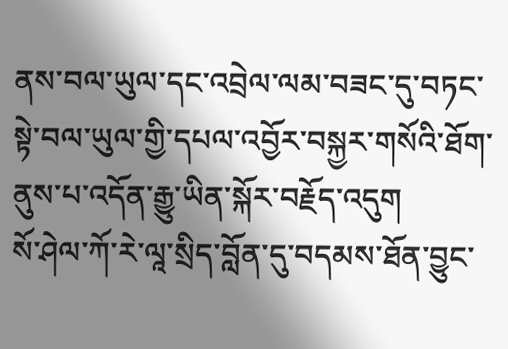ནས་བལ་ཡུལ་དང་འབྲེལ་ལམ་བཟང་དུ་བཏང་སྟེ་བལ་ཡུལ་གྱི་དཔལ་འབྱོར་བསྐྱར་གསོའི་ཐོག་ནུས་པ་འདོན་རྒྱུ་ཡིན་སྐོར་བརྗོད་འདུག
སོ་ཤེལ་ཀོ་རེ་ལཱ་སྲིད་བློན་དུ་བདམས་ཐོན་བྱུང་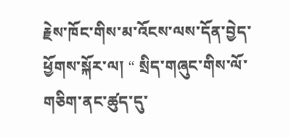རྗེས་ཁོང་གིས་མ་འོངས་ལས་དོན་བྱེད་ཕྱོགས་སྐོར་ལ། “ སྲིད་གཞུང་གིས་ལོ་གཅིག་ནང་ཚུད་དུ་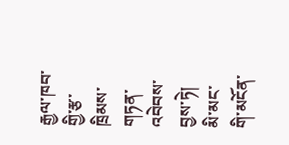རྒྱལ་ཁབ་གྱི་རྩ་ཁྲིམས་གཏན་འབེབས་བྱས་ཏེ། མི་མང་གི་མངོན་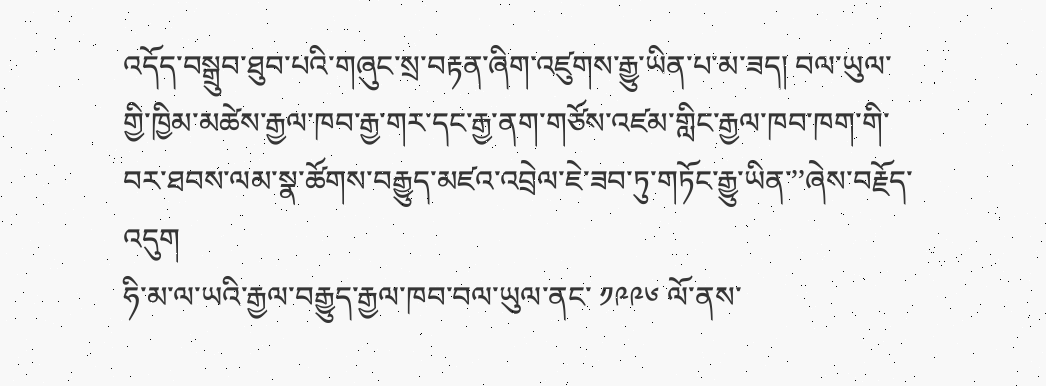འདོད་བསྒྲུབ་ཐུབ་པའི་གཞུང་སྲ་བརྟན་ཞིག་འཛུགས་རྒྱུ་ཡིན་པ་མ་ཟད། བལ་ཡུལ་གྱི་ཁྱིམ་མཚེས་རྒྱལ་ཁབ་རྒྱ་གར་དང་རྒྱ་ནག་གཙོས་འཛམ་གླིང་རྒྱལ་ཁབ་ཁག་གི་བར་ཐབས་ལམ་སྣ་ཚོགས་བརྒྱུད་མཛའ་འབྲེལ་ཇེ་ཟབ་ཏུ་གཏོང་རྒྱུ་ཡིན་’’ཞེས་བརྗོད་འདུག
ཧི་མ་ལ་ཡའི་རྒྱལ་བརྒྱུད་རྒྱལ་ཁབ་བལ་ཡུལ་ནང་ ༡༩༩༦ ལོ་ནས་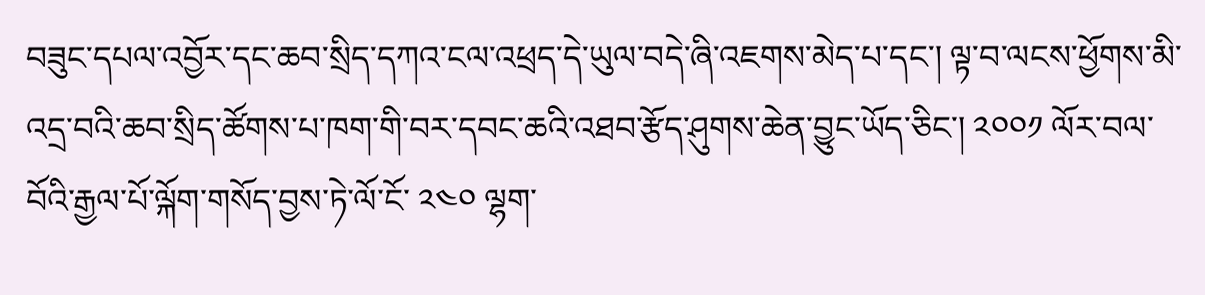བཟུང་དཔལ་འབྱོར་དང་ཆབ་སྲིད་དཀའ་ངལ་འཕྲད་དེ་ཡུལ་བདེ་ཞི་འཇགས་མེད་པ་དང་། ལྟ་བ་ལངས་ཕྱོགས་མི་འདྲ་བའི་ཆབ་སྲིད་ཚོགས་པ་ཁག་གི་བར་དབང་ཆའི་འཐབ་རྩོད་ཤུགས་ཆེན་བྱུང་ཡོད་ཅིང་། ༢༠༠༡ ལོར་བལ་བོའི་རྒྱལ་པོ་ལྐོག་གསོད་བྱས་ཏེ་ལོ་ངོ་ ༢༤༠ ལྷག་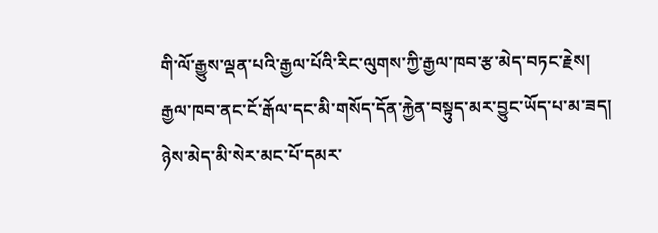གི་ལོ་རྒྱུས་ལྡན་པའི་རྒྱལ་པོའི་རིང་ལུགས་ཀྱི་རྒྱལ་ཁབ་རྩ་མེད་བཏང་རྗེས། རྒྱལ་ཁབ་ནང་ངོ་རྒོལ་དང་མི་གསོད་དོན་རྐྱེན་བསྟུད་མར་བྱུང་ཡོད་པ་མ་ཟད། ཉེས་མེད་མི་སེར་མང་པོ་དམར་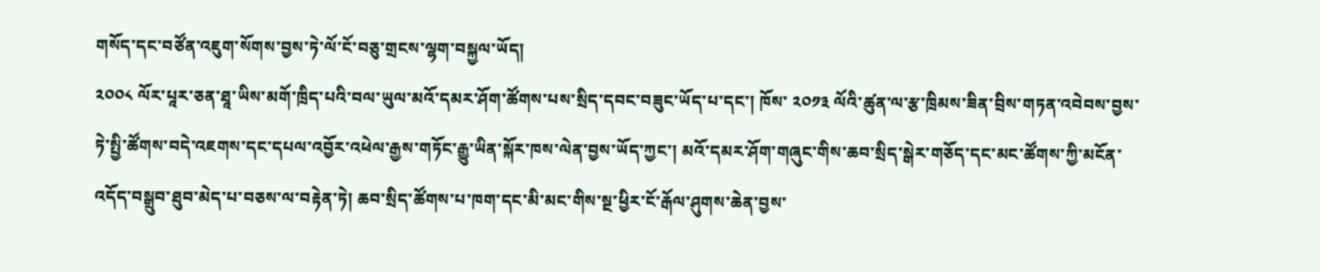གསོད་དང་བཙོན་འཇུག་སོགས་བྱས་ཏེ་ལོ་ངོ་བཅུ་གྲངས་ལྷག་བསྐྱལ་ཡོད།
༢༠༠༨ ལོར་པཱར་ཅན་ཐཱ་ཡིས་མགོ་ཁྲིད་པའི་བལ་ཡུལ་མའོ་དམར་ཤོག་ཚོགས་པས་སྲིད་དབང་བཟུང་ཡོད་པ་དང་། ཁོས་ ༢༠༡༣ ལོའི་ཚུན་ལ་རྩ་ཁྲིམས་ཟིན་བྲིས་གཏན་འབེབས་བྱས་ཏེ་སྤྱི་ཚོགས་བདེ་འཇགས་དང་དཔལ་འབྱོར་འཕེལ་རྒྱས་གཏོང་རྒྱུ་ཡིན་སྐོར་ཁས་ལེན་བྱས་ཡོད་ཀྱང་། མའོ་དམར་ཤོག་གཞུང་གིས་ཆབ་སྲིད་སྒེར་གཅོད་དང་མང་ཚོགས་ཀྱི་མངོན་འདོད་བསྒྲུབ་ཐུབ་མེད་པ་བཅས་ལ་བརྟེན་ཏེ། ཆབ་སྲིད་ཚོགས་པ་ཁག་དང་མི་མང་གིས་སྔ་ཕྱིར་ངོ་རྒོལ་ཤུགས་ཆེན་བྱས་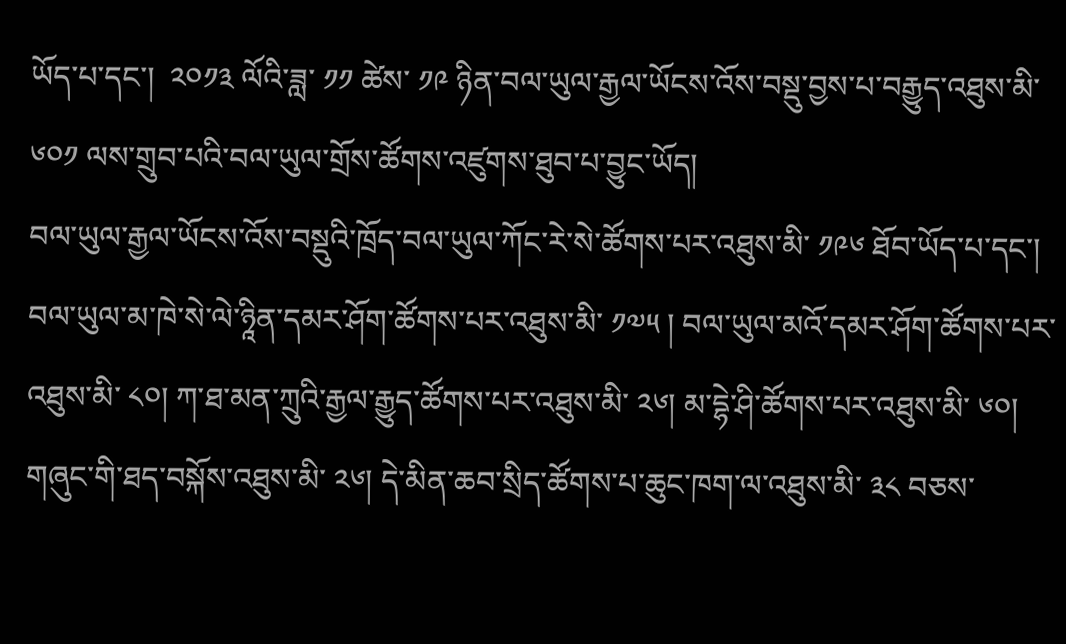ཡོད་པ་དང་།  ༢༠༡༣ ལོའི་ཟླ་ ༡༡ ཚེས་ ༡༩ ཉིན་བལ་ཡུལ་རྒྱལ་ཡོངས་འོས་བསྡུ་བྱས་པ་བརྒྱུད་འཐུས་མི་ ༦༠༡ ལས་གྲུབ་པའི་བལ་ཡུལ་གྲོས་ཚོགས་འཛུགས་ཐུབ་པ་བྱུང་ཡོད།
བལ་ཡུལ་རྒྱལ་ཡོངས་འོས་བསྡུའི་ཁྲོད་བལ་ཡུལ་ཀོང་རེ་སེ་ཚོགས་པར་འཐུས་མི་ ༡༩༦ ཐོབ་ཡོད་པ་དང་། བལ་ཡུལ་མ་ཁེ་སེ་ལེ་ཉཱིན་དམར་ཤོག་ཚོགས་པར་འཐུས་མི་ ༡༧༥ ། བལ་ཡུལ་མའོ་དམར་ཤོག་ཚོགས་པར་འཐུས་མི་ ༨༠། ཀ་ཐ་མན་ཀྲུའི་རྒྱལ་རྒྱུད་ཚོགས་པར་འཐུས་མི་ ༢༦། མ་དྷེ་ཤི་ཚོགས་པར་འཐུས་མི་ ༦༠། གཞུང་གི་ཐད་བསྐོས་འཐུས་མི་ ༢༦། དེ་མིན་ཆབ་སྲིད་ཚོགས་པ་ཆུང་ཁག་ལ་འཐུས་མི་ ༣༨ བཅས་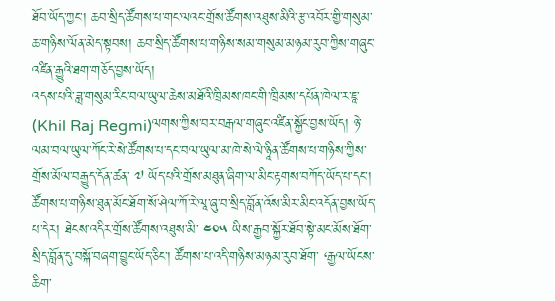ཐོབ་ཡོད་ཀྱང་། ཆབ་སྲིད་ཚོགས་པ་གང་ལའང་གྲོས་ཚོགས་འཐུས་མིའི་རྩ་འབོར་གྱི་གསུམ་ཆ་གཉིས་ལོན་མེད་སྟབས། ཆབ་སྲིད་ཚོགས་པ་གཉིས་སམ་གསུམ་མཉམ་རུབ་ཀྱིས་གཞུང་འཛིན་རྒྱུའི་ཐག་གཅོད་བྱས་ཡོད།
འདས་པའི་ཟླ་གསུམ་རིང་བལ་ཡུལ་ཆེས་མཐོའི་ཁྲིམས་ཁང་གི་ཁྲིམས་དཔོན་ཁེལ་ར་ཇཱ་ (Khil Raj Regmi)ལགས་ཀྱིས་བར་བརྒལ་གཞུང་འཛིན་སྐྱོང་བྱས་ཡོད། ཉེ་ལམ་བལ་ཡུལ་ཀོང་རེ་སེ་ཚོགས་པ་དང་བལ་ཡུལ་མ་ཁེ་སེ་ལེ་ཉཱིན་ཚོགས་པ་གཉིས་ཀྱིས་གྲོས་མོལ་བརྒྱུད་དོན་ཚན་ ༧ ཡོད་པའི་གྲོས་མཐུན་ཞིག་ལ་མིང་རྟགས་བཀོད་ཡོད་པ་དང་། ཚོགས་པ་གཉིས་ཐུན་མོང་ཐོག་སོ་ཤེལ་ཀོ་རེ་ལཱ་ཞུ་བ་སྲིད་བློན་འོས་མིར་མིང་འདོན་བྱས་ཡོད་པ་དེར། ཐེངས་འདིར་གྲོས་ཚོགས་འཐུས་མི་ ༤༠༥ ཡིས་རྒྱབ་སྐྱོར་ཐོབ་སྟེ་མང་མོས་ཐོག་སྲིད་བློན་དུ་བསྐོ་བཞག་བྱུང་ཡོད་ཅིང་། ཚོགས་པ་འདི་གཉིས་མཉམ་རུབ་ཐོག་ ‘རྒྱལ་ཡོངས་ཆིག་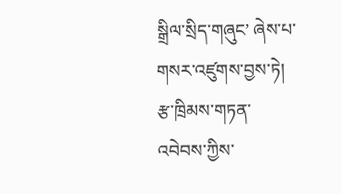སྒྲིལ་སྲིད་གཞུང’ ཞེས་པ་གསར་འཛུགས་བྱས་ཏེ། རྩ་ཁྲིམས་གཏན་འབེབས་ཀྱིས་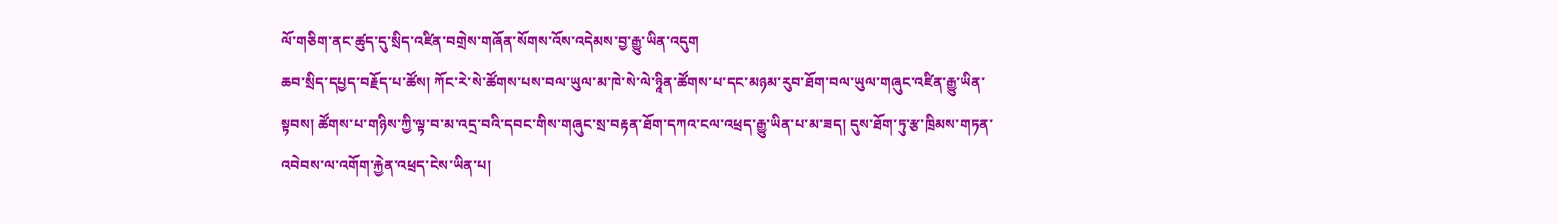ལོ་གཅིག་ནང་ཚུད་དུ་སྲིད་འཛིན་བགྲེས་གཞོན་སོགས་འོས་འདེམས་བྱ་རྒྱུ་ཡིན་འདུག
ཆབ་སྲིད་དཔྱད་བརྗོད་པ་ཚོས། ཀོང་རེ་སེ་ཚོགས་པས་བལ་ཡུལ་མ་ཁེ་སེ་ལེ་ཉཱིན་ཚོགས་པ་དང་མཉམ་རུབ་ཐོག་བལ་ཡུལ་གཞུང་འཛིན་རྒྱུ་ཡིན་སྟབས། ཚོགས་པ་གཉིས་ཀྱི་ལྟ་བ་མ་འདྲ་བའི་དབང་གིས་གཞུང་སྲ་བརྟན་ཐོག་དཀའ་ངལ་འཕྲད་རྒྱུ་ཡིན་པ་མ་ཟད། དུས་ཐོག་ཏུ་རྩ་ཁྲིམས་གཏན་འབེབས་ལ་འགོག་རྐྱེན་འཕྲད་ངེས་ཡིན་པ།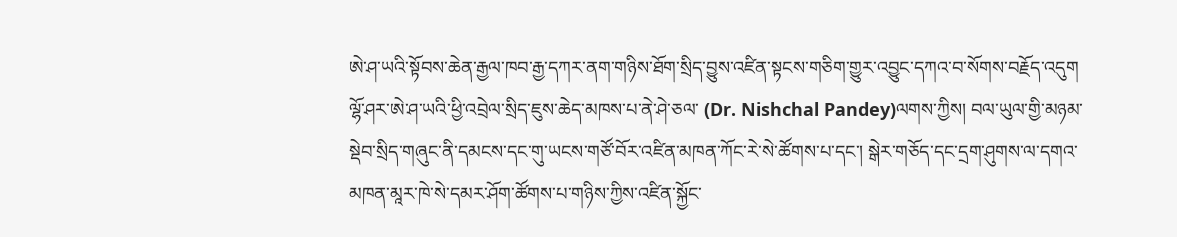ཨེ་ཤ་ཡའི་སྟོབས་ཆེན་རྒྱལ་ཁབ་རྒྱ་དཀར་ནག་གཉིས་ཐོག་སྲིད་བྱུས་འཛིན་སྟངས་གཅིག་གྱུར་འབྱུང་དཀའ་བ་སོགས་བརྗོད་འདུག ལྷོ་ཤར་ཨེ་ཤ་ཡའི་ཕྱི་འབྲེལ་སྲིད་ཇུས་ཆེད་མཁས་པ་ནེ་ཤེ་ཅལ་ (Dr. Nishchal Pandey)ལགས་ཀྱིས། བལ་ཡུལ་གྱི་མཉམ་སྡེབ་སྲིད་གཞུང་ནི་དམངས་དང་གུ་ཡངས་གཙོ་བོར་འཛིན་མཁན་ཀོང་རེ་སེ་ཚོགས་པ་དང་། སྒེར་གཅོད་དང་དྲག་ཤུགས་ལ་དགའ་མཁན་མཱར་ཁེ་སེ་དམར་ཤོག་ཚོགས་པ་གཉིས་ཀྱིས་འཛིན་སྐྱོང་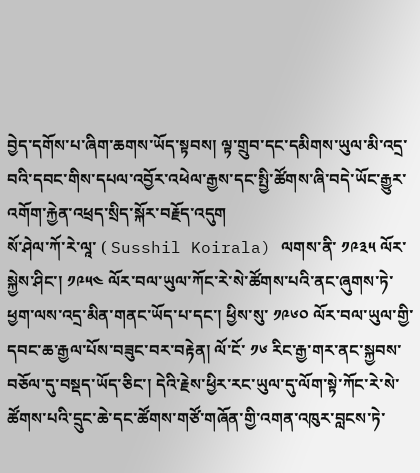བྱེད་དགོས་པ་ཞིག་ཆགས་ཡོད་སྟབས། ལྟ་གྲུབ་དང་དམིགས་ཡུལ་མི་འདྲ་བའི་དབང་གིས་དཔལ་འབྱོར་འཕེལ་རྒྱས་དང་སྤྱི་ཚོགས་ཞི་བདེ་ཡོང་རྒྱུར་འགོག་རྐྱེན་འཕྲད་སྲིད་སྐོར་བརྗོད་འདུག
སོ་ཤེལ་ཀོ་རེ་ལཱ་ ( Susshil Koirala) ལགས་ནི་ ༡༩༣༥ ལོར་སྐྱེས་ཤིང་། ༡༩༥༤ ལོར་བལ་ཡུལ་ཀོང་རེ་སེ་ཚོགས་པའི་ནང་ཞུགས་ཏེ་ཕྱག་ལས་འདྲ་མིན་གནང་ཡོད་པ་དང་། ཕྱིས་སུ་ ༡༩༦༠ ལོར་བལ་ཡུལ་གྱི་དབང་ཆ་རྒྱལ་པོས་བཟུང་བར་བརྟེན། ལོ་ངོ་ ༡༦ རིང་རྒྱ་གར་ནང་སྐྱབས་བཅོལ་དུ་བསྡད་ཡོད་ཅིང་། དེའི་རྗེས་ཕྱིར་རང་ཡུལ་དུ་ལོག་སྟེ་ཀོང་རེ་སེ་ཚོགས་པའི་དྲུང་ཆེ་དང་ཚོགས་གཙོ་གཞོན་གྱི་འགན་འཁུར་བླངས་ཏེ་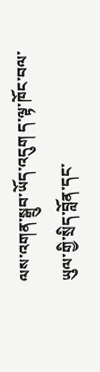ལས་འགན་སྒྲུབ་ཡོད་འདུག ད་ལྟ་ཁོང་བལ་ཡུལ་གྱི་སྲིད་བློན་དང་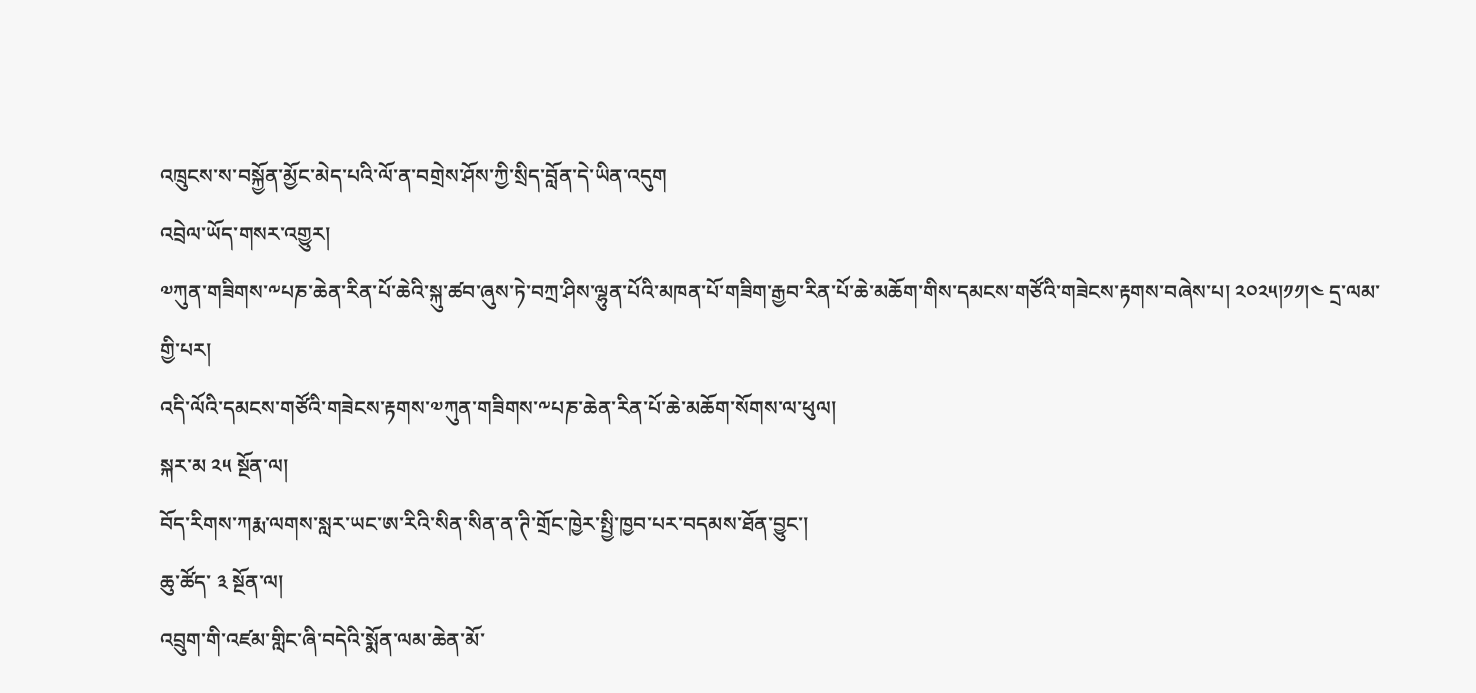འཁྲུངས་ས་བསྐྱོན་མྱོང་མེད་པའི་ལོ་ན་བགྲེས་ཤོས་ཀྱི་སྲིད་བློན་དེ་ཡིན་འདུག
འབྲེལ་ཡོད་གསར་འགྱུར།
༧ཀུན་གཟིགས་༸པཎ་ཆེན་རིན་པོ་ཆེའི་སྐུ་ཚབ་ཞུས་ཏེ་བཀྲ་ཤིས་ལྷུན་པོའི་མཁན་པོ་གཟིག་རྒྱབ་རིན་པོ་ཆེ་མཆོག་གིས་དམངས་གཙོའི་གཟེངས་རྟགས་བཞེས་པ། ༢༠༢༥།༡༡།༤ དྲ་ལམ་གྱི་པར།
འདི་ལོའི་དམངས་གཙོའི་གཟེངས་རྟགས་༧ཀུན་གཟིགས་༸པཎ་ཆེན་རིན་པོ་ཆེ་མཆོག་སོགས་ལ་ཕུལ།
སྐར་མ ༢༥ སྔོན་ལ།
བོད་རིགས་ཀརྨ་ལགས་སླར་ཡང་ཨ་རིའི་སིན་སིན་ན་ཊི་གྲོང་ཁྱེར་སྤྱི་ཁྱབ་པར་བདམས་ཐོན་བྱུང་།
ཆུ་ཚོད་ ༣ སྔོན་ལ།
འབྲུག་གི་འཛམ་གླིང་ཞི་བདེའི་སྨོན་ལམ་ཆེན་མོ་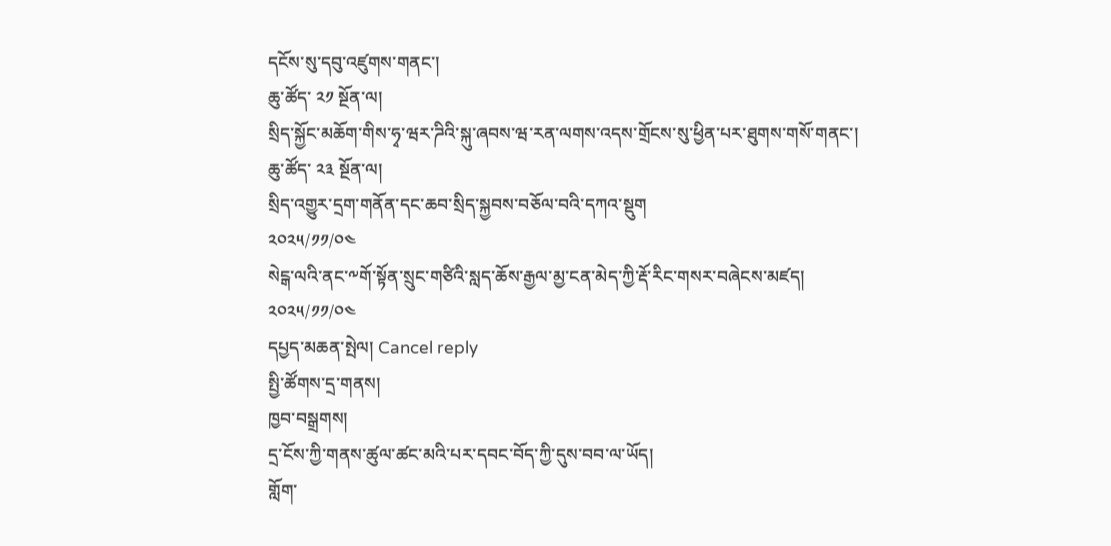དངོས་སུ་དབུ་འཛུགས་གནང་།
ཆུ་ཚོད་ ༢༡ སྔོན་ལ།
སྲིད་སྐྱོང་མཆོག་གིས་ཧྭ་ཝར་ཌིའི་སྐུ་ཞབས་ཝ་རན་ལགས་འདས་གྲོངས་སུ་ཕྱིན་པར་ཐུགས་གསོ་གནང་།
ཆུ་ཚོད་ ༢༣ སྔོན་ལ།
སྲིད་འགྱུར་དྲག་གནོན་དང་ཆབ་སྲིད་སྐྱབས་བཅོལ་བའི་དཀའ་སྡུག
༢༠༢༥/༡༡/༠༤
སེངྒ་ལའི་ནང་༸གོ་སྟོན་སྲུང་གཙིའི་སླད་ཆོས་རྒྱལ་མྱ་ངན་མེད་ཀྱི་རྡོ་རིང་གསར་བཞེངས་མཛད།
༢༠༢༥/༡༡/༠༤
དཔྱད་མཆན་སྤེལ། Cancel reply
སྤྱི་ཚོགས་དྲ་གནས།
ཁྱབ་བསྒྲགས།
དྲ་ངོས་ཀྱི་གནས་ཚུལ་ཚང་མའི་པར་དབང་བོད་ཀྱི་དུས་བབ་ལ་ཡོད།
གློག་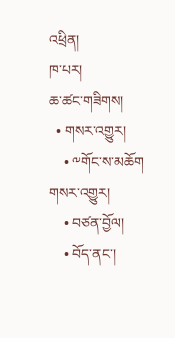འཕྲིན།
ཁ་པར།
ཆ་ཚང་གཟིགས།
  • གསར་འགྱུར།
    • ༸གོང་ས་མཆོག གསར་འགྱུར།
    • བཙན་བྱོལ།
    • བོད་ནང་།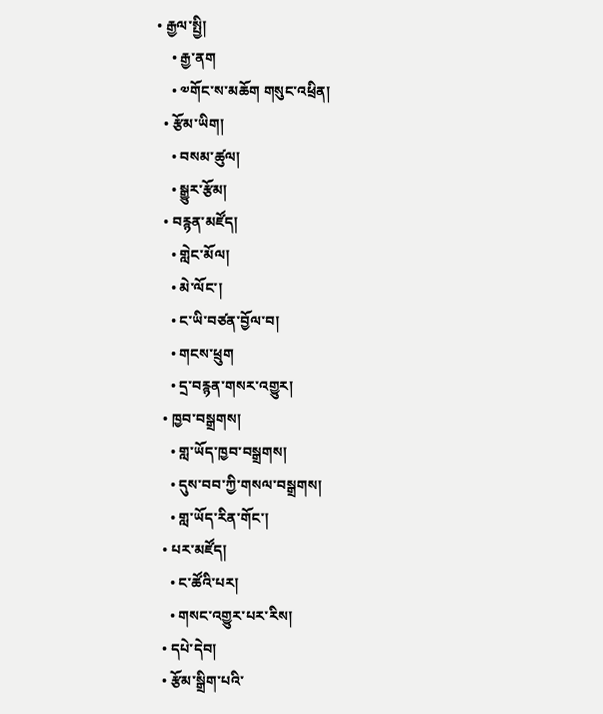• རྒྱལ་སྤྱི།
    • རྒྱ་ནག
    • ༧གོང་ས་མཆོག གསུང་འཕྲིན།
  • རྩོམ་ཡིག།
    • བསམ་ཚུལ།
    • སྒྱུར་རྩོམ།
  • བརྙན་མཛོད།
    • གླེང་མོལ།
    • མེ་ལོང་།
    • ང་ཡི་བཙན་བྱོལ་བ།
    • གངས་ཕྲུག
    • དྲ་བརྙན་གསར་འགྱུར།
  • ཁྱབ་བསྒྲགས།
    • གླ་ཡོད་ཁྱབ་བསྒྲགས།
    • དུས་བབ་ཀྱི་གསལ་བསྒྲགས།
    • གླ་ཡོད་རིན་གོང་།
  • པར་མཛོད།
    • ང་ཚོའི་པར།
    • གསང་འགྱུར་པར་རིས།
  • དཔེ་དེབ།
  • རྩོམ་སྒྲིག་པའི་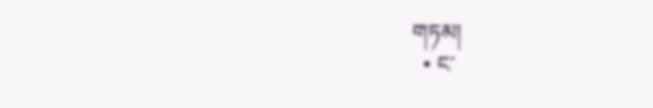གཏམ།
  • ང་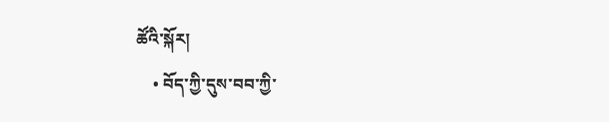ཚོའི་སྐོར།
    • བོད་ཀྱི་དུས་བབ་ཀྱི་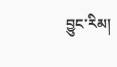བྱུང་རིམ།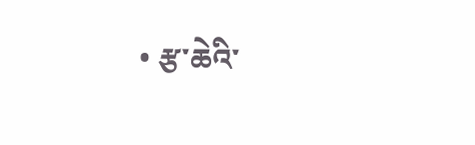• རྩ་ཆེའི་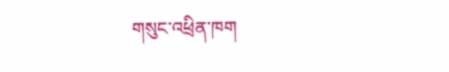གསུང་འཕྲིན་ཁག